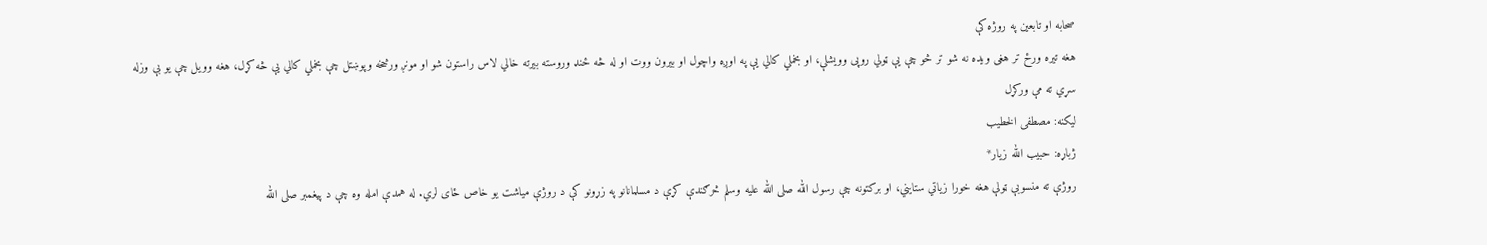صحابه او تابعين په روژه كې
هغه تیره ورځ تر هغی ویده نه شو تر څو چې یې ټولي روپى وویشلې، او بخملي کالي یې په اوږه واچول او بیرون ووت او له څه ځنډ وروسته بیرته خالي لاس راستون شو او مونږ ورڅخه وپوښتل چې بخملي کالي یې څه کړل، هغه وویل چې یو بې وزله سړي ته مې ورکړل
لیکنه: مصطفی الخطیب
ژباړه: حبیب الله زیار*
روژې ته منسوبې ټولې هغه خورا زیاتي ستایني، او برکتونه چې رسول الله صلی الله علیه وسلم څرګندې کړې د مسلمانانو په زړونو كې د روژې میاشت یو خاص ځای لري. له همدې امله وه چې د پیغمبر صلی الله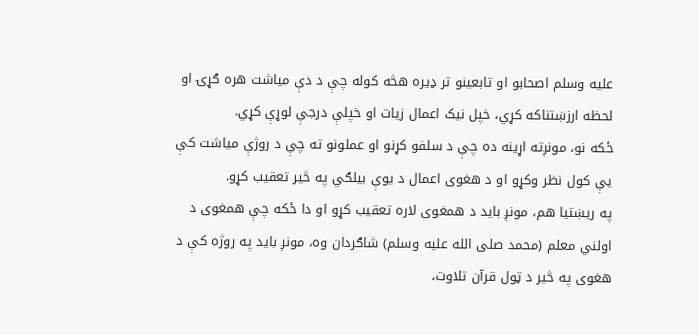علیه وسلم اصحابو او تابعینو تر ډیره هڅه کوله چې د دې میاشت هره ګړۍ او لحظه ارزښتناکه کړي، خپل نیک اعمال زیات او خپلې درجې لوړې کړي.
ځکه نو، مونږته اړینه ده چې د سلفو کړنو او عملونو ته چې د روژې میاشت كې یې کول نظر وکړو او د هغوی اعمال د یوې بیلګي په څیر تعقیب کړو.
په ریښتیا هم، مونږ باید د همغوی لاره تعقیب کړو او دا ځکه چې همغوی د اولني معلم (محمد صلی الله علیه وسلم) شاګردان وه، مونږ باید په روژه كې د هغوی په څیر د ټول قرآن تلاوت،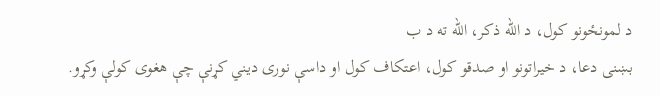د لمونځونو کول، د الله ذکر، الله ته د ب
بښنی دعا، د خیراتونو او صدقو کول، اعتکاف کول او داسې نوری دیني کړنې چې هغوی کولې وکړو.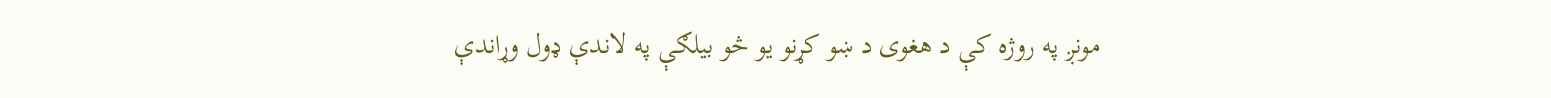مونږ په روژه كې د هغوی د ښو کړنو یو څو بیلګې په لاندې ډول وړاندې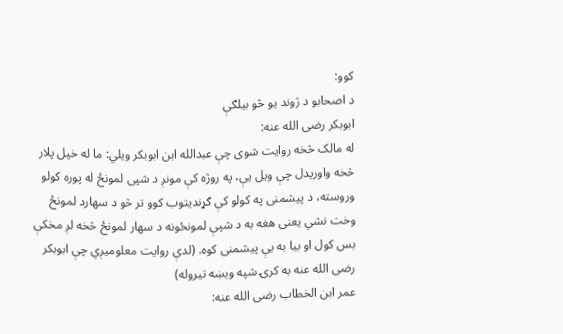کوو:
د اصحابو د ژوند یو څو بیلګې
ابوبکر رضی الله عنه:
له مالک څخه روایت شوی چې عبدالله ابن ابوبکر ویلي: ما له خپل پلار څخه واوریدل چې ویل يې، په روژه كې مونږ د شپی لمونځ له پوره کولو وروسته، د پیشمنی په کولو كې ګړندیتوب کوو تر څو د سهارد لمونځ وخت نشي یعنی هغه به د شپې لمونځونه د سهار لمونځ څخه لږ مخکې بس کول او بیا به یې پیشمنی کوه. (لدې روایت معلومیږي چې ابوبکر رضی الله عنه به کرۍ شپه ويښه تیروله)
عمر ابن الخطاب رضی الله عنه: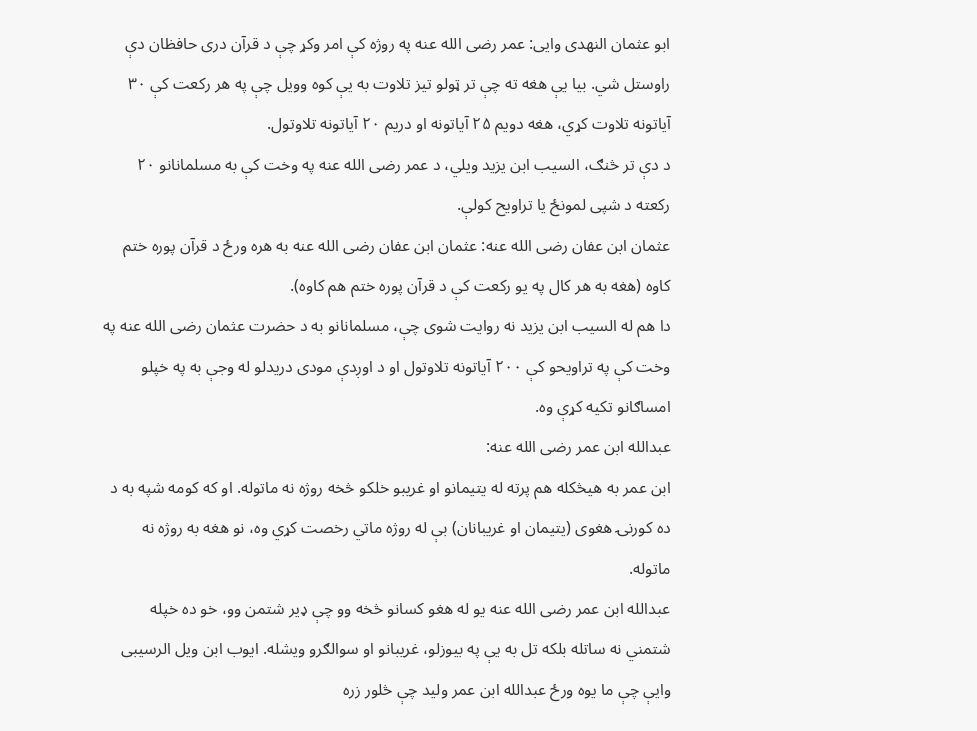ابو عثمان النهدی وایی: عمر رضی الله عنه په روژه كې امر وکړ چې د قرآن دری حافظان دې راوستل شي. بیا يې هغه ته چې تر ټولو تیز تلاوت به یې کوه وویل چې په هر رکعت كې ۳۰ آیاتونه تلاوت کړي، هغه دویم ۲۵ آیاتونه او دریم ۲۰ آیاتونه تلاوتول.
د دې تر څنګ، السیب ابن یزید ویلي، د عمر رضی الله عنه په وخت كې به مسلمانانو ۲۰ رکعته د شپی لمونځ یا تراویح کولې.
عثمان ابن عفان رضی الله عنه: عثمان ابن عفان رضی الله عنه به هره ورځ د قرآن پوره ختم کاوه (هغه به هر کال په یو رکعت كې د قرآن پوره ختم هم کاوه).
دا هم له السیب ابن یزید نه روایت شوی چې، مسلمانانو به د حضرت عثمان رضی الله عنه په وخت كې په تراویحو كې ۲۰۰ آیاتونه تلاوتول او د اوږدې مودی دریدلو له وجې به په خپلو امساګانو تکیه کړې وه.
عبدالله ابن عمر رضی الله عنه:
ابن عمر به هیڅکله هم پرته له یتیمانو او غریبو خلکو څخه روژه نه ماتوله. او که کومه شپه به د ده کورنۍ هغوی (یتیمان او غریبانان) بې له روژه ماتي رخصت کړي وه، نو هغه به روژه نه ماتوله.
عبدالله ابن عمر رضی الله عنه یو له هغو کسانو څخه وو چې ډیر شتمن وو، خو ده خپله شتمني نه ساتله بلکه تل به یې په بیوزلو، غریبانو او سوالګرو ویشله. ایوب ابن ویل الرسیبی وایې چې ما یوه ورځ عبدالله ابن عمر ولید چې څلور زره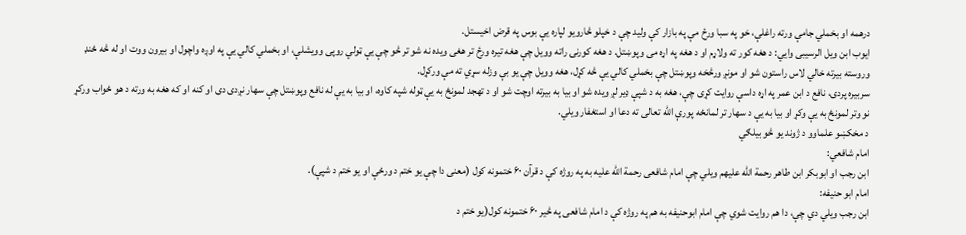درهمه او بخملي جامې ورته راغلې، خو په سبا ورځ مې په بازار كې ولید چې د خپلو څارویو لپاره يې بوس په قرض اخیستل.
ایوب ابن ویل الرسیبی وایي: د هغه کور ته ولاړم او د هغه په اړه می وپوښتل. د هغه کورنۍ راته وویل چې هغه تیره ورځ تر هغی ویده نه شو تر څو چې یې ټولي روپى وویشلې، او بخملي کالي یې په اوږه واچول او بیرون ووت او له څه ځنډ وروسته بیرته خالي لاس راستون شو او مونږ ورڅخه وپوښتل چې بخملي کالي یې څه کړل، هغه وویل چې یو بې وزله سړي ته مې ورکړل.
سربیره پردی، نافع د ابن عمر په اړه داسې روایت کړی چې، هغه به د شپې ډیر لږ ویده شو او بیا به بیرته اوچت شو او د تهجد لمونځ به يې ټوله شپه کاوه، او بیا به یې له نافع وپوښتل چې سهار نږدی دی او کنه او که هغه به ورته د هو ځواب ورکړ نو وتر لمونځ به یې وکړ او بیا به یې د سهار تر لمانځه پورې الله تعالی ته دعا او استغفار ویلي.
د مخکښو علماوو د ژوند یو څو بیلګي
امام شافعي:
ابن رجب او ابوبکر ابن طاهر رحمة الله علیهم ویلي چې امام شافعی رحمة الله علیه به په روژه كې د قرآن ۶۰ ختمونه کول (معنی دا چې یو ختم د ورځې او یو ختم د شپې).
امام ابو حنیفه:
ابن رجب ویلي دي چې، دا هم روایت شوي چې امام ابوحنیفه به هم په روژه كې د امام شافعی په څیر ۶۰ ختمونه کول(یو ختم د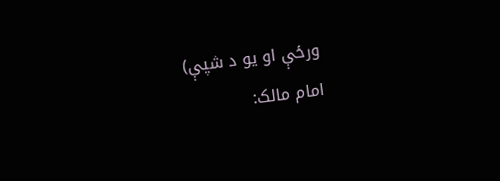ورځې او یو د شپې)
امام مالک: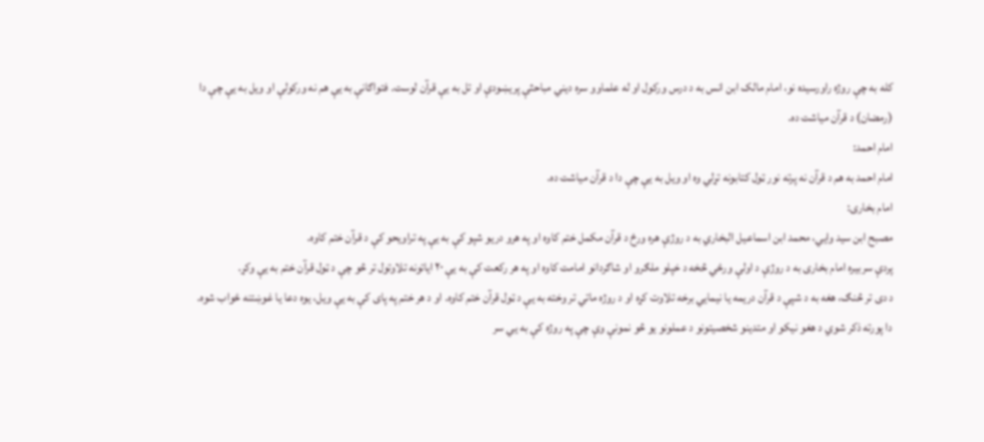کله به چې روژه راورسیده نو، امام مالک ابن انس به د درس ورکول او له علماوو سره دیني مباحثې پریښودې او تل به يې قرآن لوست. فتواګانې به یې هم نه ورکولې او ویل به يې چې دا (رمضان) د قرآن میاشت ده.
امام احمد:
امام احمد به هم د قرآن نه پرته نور ټول کتابونه تړلي وه او ویل به يې چې دا د قرآن میاشت ده.
امام بخاری:
مصبح ابن سید وایي، محمد ابن اسماعیل البخاري به د روژې هره ورځ د قرآن مکمل ختم کاوه او په هرو دریو شپو كې به یې په تراویحو كې د قرآن ختم کاوه.
پردې سربیره امام بخاری به د روژې د اولې ورځي څخه د خپلو ملګرو او شاګردانو امامت کاوه او په هر رکعت كې به يې ۲۰ ایاتونه تلاوتول تر څو چې د ټول قرآن ختم به يې وکړ.
د دی تر څنګ، هغه به د شپې د قرآن دریمه یا نیمايي برخه تلاوت کړه او د روژه ماتي تر وخته به يې د ټول قرآن ختم کاوه. او د هر ختم په پای كې به يې ویل، یوه دعا یا غوښتنه ځواب شوه.
دا پورته ذکر شوي د هغو نیکو او متدینو شخصیتونو د عملونو یو څو نمونې وې چې په روژه كې به يي سر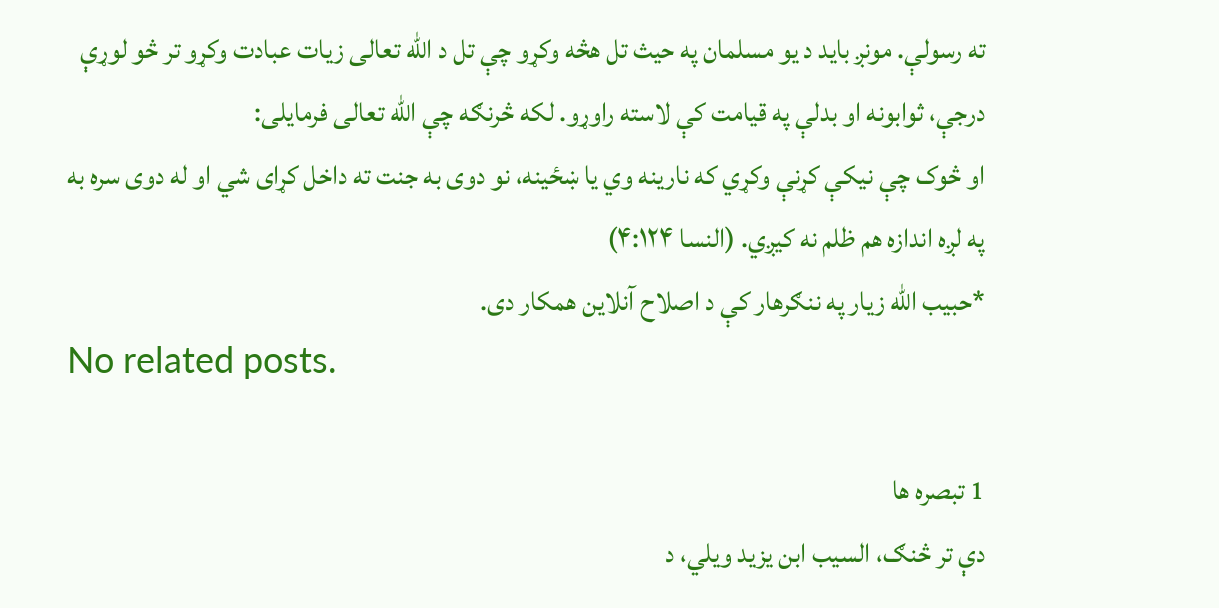ته رسولې. مونږ باید د یو مسلمان په حیث تل هڅه وکړو چې تل د الله تعالی زیات عبادت وکړو تر څو لوړې درجې، ثوابونه او بدلې په قیامت كې لاسته راوړو. لکه څرنګه چې الله تعالی فرمایلی:
او څوک چې نیکې کړنې وکړي كه نارینه وي يا ښځینه، نو دوی به جنت ته داخل کړای شي او له دوی سره به په لږه اندازه هم ظلم نه کیږي. (النسا ۴:۱۲۴)
*حبيب الله زيار په ننګرهار كې د اصلاح آنلاين همكار دى.
No related posts.

1 تبصره ها
دې تر څنګ، السیب ابن یزید ویلي، د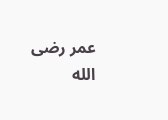عمر رضی الله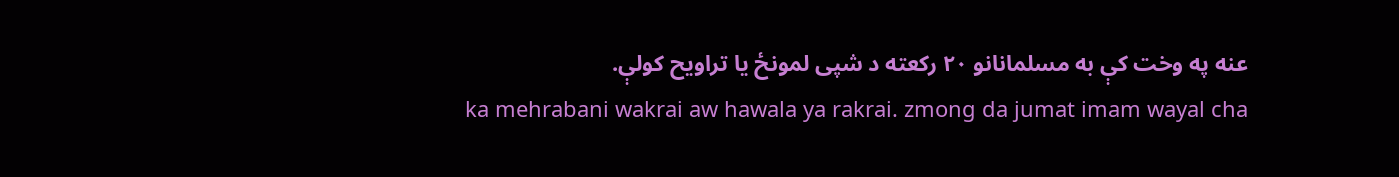عنه په وخت كې به مسلمانانو ۲۰ رکعته د شپی لمونځ یا تراویح کولې.
ka mehrabani wakrai aw hawala ya rakrai. zmong da jumat imam wayal cha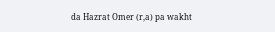da Hazrat Omer (r,a) pa wakht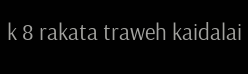k 8 rakata traweh kaidalai